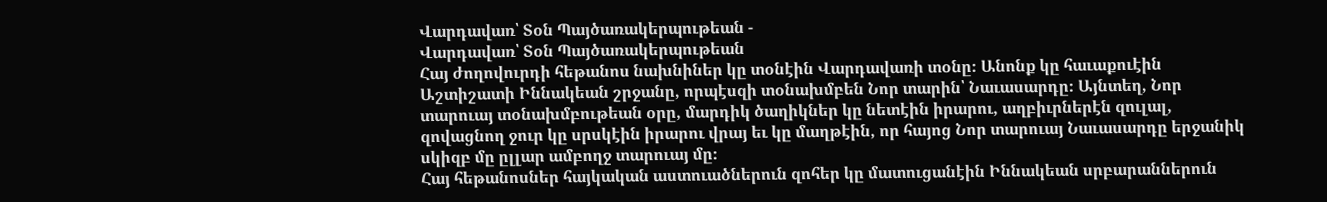Վարդավառ՝ Տօն Պայծառակերպութեան -
Վարդավառ՝ Տօն Պայծառակերպութեան
Հայ ժողովուրդի հեթանոս նախնիներ կը տօնէին Վարդավառի տօնը։ Անոնք կը հաւաքուէին Աշտիշատի Իննակեան շրջանը, որպէսզի տօնախմբեն Նոր տարին՝ Նաւասարդը։ Այնտեղ, Նոր տարուայ տօնախմբութեան օրը, մարդիկ ծաղիկներ կը նետէին իրարու, աղբիւրներէն զուլալ, զովացնող ջուր կը սրսկէին իրարու վրայ եւ կը մաղթէին, որ հայոց Նոր տարուայ Նաւասարդը երջանիկ սկիզբ մը ըլլար ամբողջ տարուայ մը։
Հայ հեթանոսներ հայկական աստուածներուն զոհեր կը մատուցանէին Իննակեան սրբարաններուն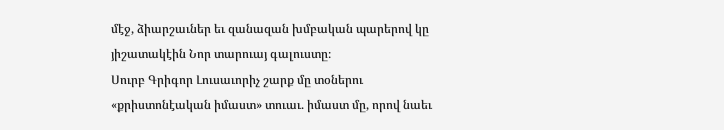մէջ, ձիարշաւներ եւ զանազան խմբական պարերով կը յիշատակէին Նոր տարուայ գալուստը։
Սուրբ Գրիգոր Լուսաւորիչ շարք մը տօներու «քրիստոնէական իմաստ» տուաւ. իմաստ մը, որով նաեւ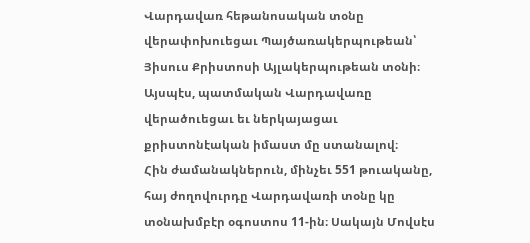Վարդավառ հեթանոսական տօնը վերափոխուեցաւ Պայծառակերպութեան՝ Յիսուս Քրիստոսի Այլակերպութեան տօնի։ Այսպէս, պատմական Վարդավառը վերածուեցաւ եւ ներկայացաւ քրիստոնէական իմաստ մը ստանալով։
Հին ժամանակներուն, մինչեւ 551 թուականը, հայ ժողովուրդը Վարդավառի տօնը կը տօնախմբէր օգոստոս 11-ին։ Սակայն Մովսէս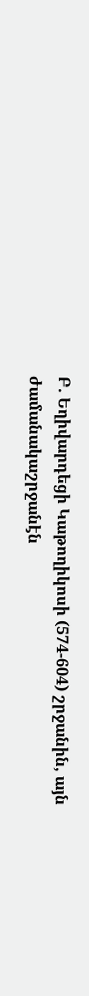Բ. Եղիվարդեցի Կաթողիկոսի (574-604) շրջանին, այն ժամանակաշրջանէն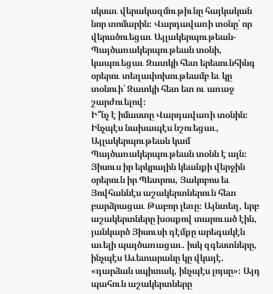սկսաւ վերակազմութիւնը հայկական նոր տոմարին։ Վարդավառի տօնը՝ որ վերածուեցաւ Այլակերպութեան-Պայծառակերպութեան տօնի, կապուեցաւ Զատկի հետ երեսունհինգ օրերու տեղափոխութեամբ եւ կը տօնուի՝ Զատկի հետ ետ ու առաջ շարժուելով։
Ի՞նչ է իմաստը Վարդավառի տօնին։
Ինչպէս նախապէս նշուեցաւ, Այլակերպութեան կամ Պայծառակերպութեան տօնն է այն։ Յիսուս իր երկրային կեանքի վերջին օրերուն իր Պետրոս, Յակոբոս եւ Յովհաննէս աշակերտներուն հետ բարձրացաւ Թաբոր լեռը։ Այնտեղ, երբ աշակերտները խօսքով տարուած էին, յանկարծ Յիսուսի դէմքը արեգակէն աւելի պայծառացաւ. իսկ զգեստները, ինչպէս Աւետարանը կը վկայէ. «դարձան սպիտակ, ինչպէս լոյսը»։ Այդ պահուն աշակերտները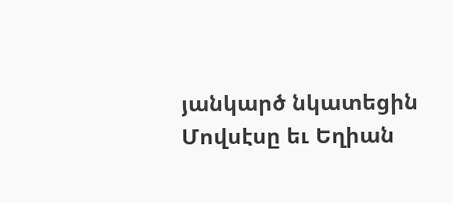յանկարծ նկատեցին Մովսէսը եւ Եղիան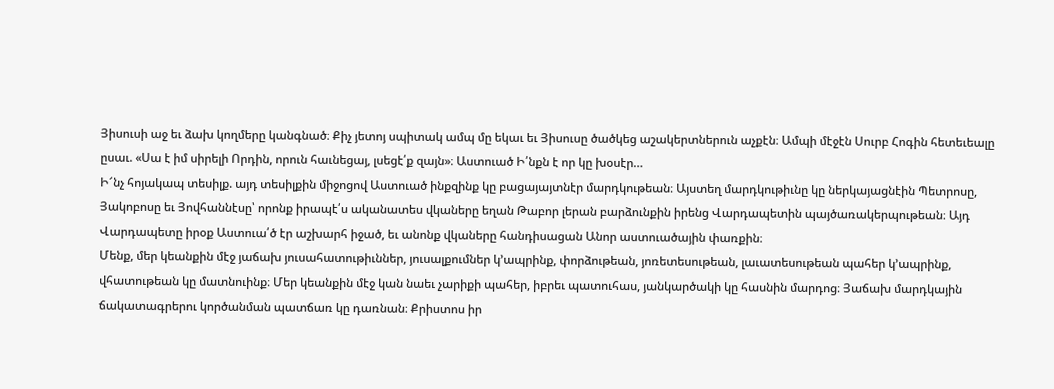Յիսուսի աջ եւ ձախ կողմերը կանգնած։ Քիչ յետոյ սպիտակ ամպ մը եկաւ եւ Յիսուսը ծածկեց աշակերտներուն աչքէն։ Ամպի մէջէն Սուրբ Հոգին հետեւեալը ըսաւ. «Սա է իմ սիրելի Որդին, որուն հաւնեցայ, լսեցէ՛ք զայն»։ Աստուած Ի՛նքն է որ կը խօսէր…
Ի՜նչ հոյակապ տեսիլք. այդ տեսիլքին միջոցով Աստուած ինքզինք կը բացայայտնէր մարդկութեան։ Այստեղ մարդկութիւնը կը ներկայացնէին Պետրոսը, Յակոբոսը եւ Յովհաննէսը՝ որոնք իրապէ՛ս ականատես վկաները եղան Թաբոր լերան բարձունքին իրենց Վարդապետին պայծառակերպութեան։ Այդ Վարդապետը իրօք Աստուա՛ծ էր աշխարհ իջած, եւ անոնք վկաները հանդիսացան Անոր աստուածային փառքին։
Մենք, մեր կեանքին մէջ յաճախ յուսահատութիւններ, յուսալքումներ կ՚ապրինք, փորձութեան, յոռետեսութեան, լաւատեսութեան պահեր կ՚ապրինք, վհատութեան կը մատնուինք։ Մեր կեանքին մէջ կան նաեւ չարիքի պահեր, իբրեւ պատուհաս, յանկարծակի կը հասնին մարդոց։ Յաճախ մարդկային ճակատագրերու կործանման պատճառ կը դառնան։ Քրիստոս իր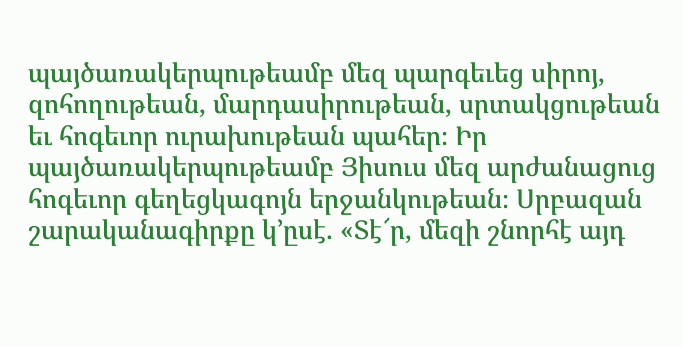պայծառակերպութեամբ մեզ պարգեւեց սիրոյ, զոհողութեան, մարդասիրութեան, սրտակցութեան եւ հոգեւոր ուրախութեան պահեր։ Իր պայծառակերպութեամբ Յիսուս մեզ արժանացուց հոգեւոր գեղեցկագոյն երջանկութեան։ Սրբազան շարականագիրքը կ՚ըսէ. «Տէ՜ր, մեզի շնորհէ այդ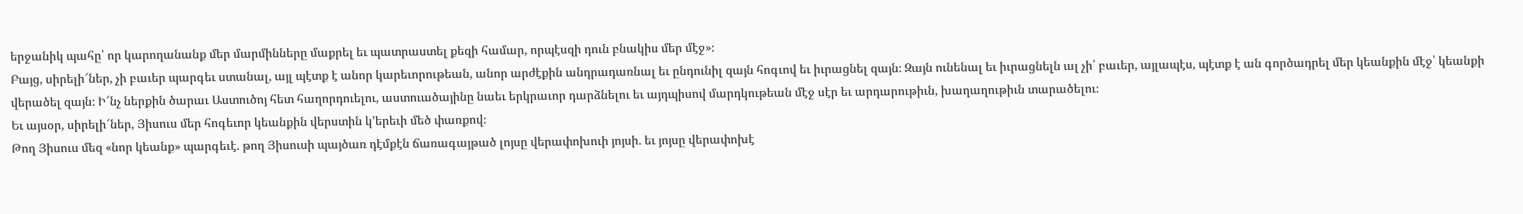երջանիկ պահը՝ որ կարողանանք մեր մարմինները մաքրել եւ պատրաստել քեզի համար, որպէսզի դուն բնակիս մեր մէջ»։
Բայց, սիրելի՜ներ, չի բաւեր պարգեւ ստանալ, այլ պէտք է անոր կարեւորութեան, անոր արժէքին անդրադառնալ եւ ընդունիլ զայն հոգւով եւ իւրացնել զայն։ Զայն ունենալ եւ իւրացնելն ալ չի՛ բաւեր, այլապէս, պէտք է ան գործադրել մեր կեանքին մէջ՝ կեանքի վերածել զայն։ Ի՜նչ ներքին ծարաւ Աստուծոյ հետ հաղորդուելու, աստուածայինը նաեւ երկրաւոր դարձնելու եւ այդպիսով մարդկութեան մէջ սէր եւ արդարութիւն, խաղաղութիւն տարածելու։
Եւ այսօր, սիրելի՜ներ, Յիսուս մեր հոգեւոր կեանքին վերստին կ՚երեւի մեծ փառքով։
Թող Յիսուս մեզ «նոր կեանք» պարգեւէ. թող Յիսուսի պայծառ դէմքէն ճառագայթած լոյսը վերափոխուի յոյսի. եւ յոյսը վերափոխէ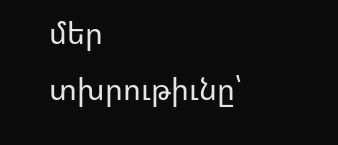մեր տխրութիւնը՝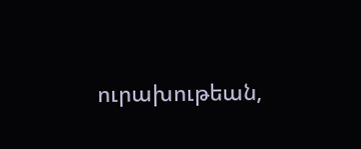ուրախութեան,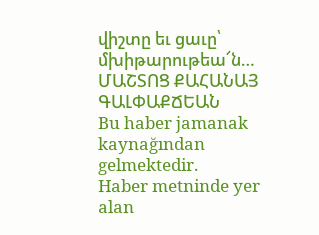վիշտը եւ ցաւը՝ մխիթարութեա՜ն…
ՄԱՇՏՈՑ ՔԱՀԱՆԱՅ ԳԱԼՓԱՔՃԵԱՆ
Bu haber jamanak kaynağından gelmektedir.
Haber metninde yer alan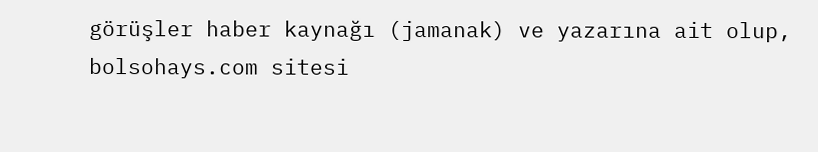görüşler haber kaynağı (jamanak) ve yazarına ait olup,
bolsohays.com sitesi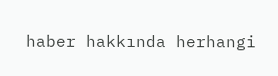haber hakkında herhangi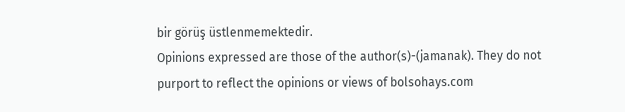bir görüş üstlenmemektedir.
Opinions expressed are those of the author(s)-(jamanak). They do not purport to reflect the opinions or views of bolsohays.com